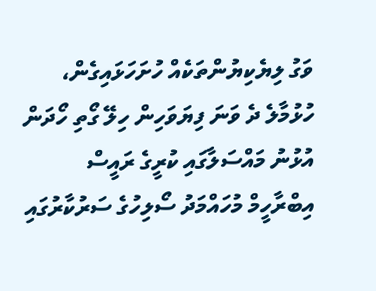ވަގު ލިޔެކިޔުންތަކެއް ހުށަހަޅައިގެން، ހުޅުމާލެ ދެ ވަނަ ފިޔަވަހިން ހިލޭ ގޯތި ހޯދަން އުޅުނު މައްސަލާގައި ކުރީގެ ރައީސް އިބްރާހީމް މުހައްމަދު ސޯލިހުގެ ސަރުކާރުގައި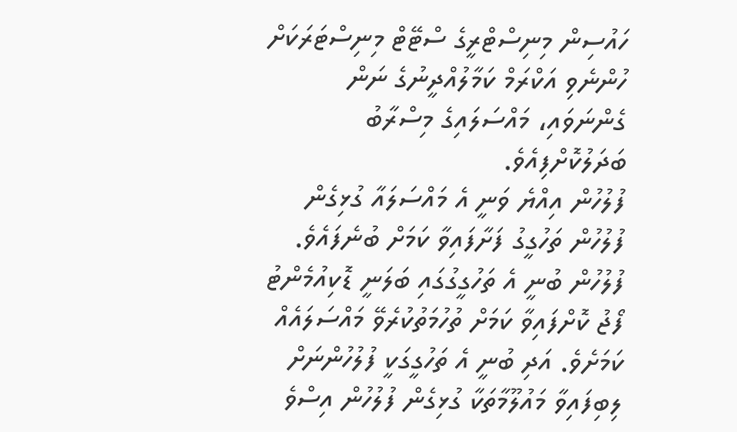ހައުސިން މިނިސްޓްރީގެ ސްޓޭޓް މިނިސްޓަރަކަށް ހުންނެވި އަކްރަމް ކަމާލުއްދީނުގެ ނަން ގެންނަވައި، މައްސަލައިގެ މިސްރާބު ބަދަލުކޮށްފިއެވެ.
ފުލުހުން އިއްޔެ ވަނީ އެ މައްސަލައާ ގުޅިގެން ފުލުހުން ތަހުގީގު ފަށާފައިވާ ކަމަށް ބުނެފައެވެ. ފުލުހުން ބުނީ އެ ތަހުގީގުގައި ބަލަނީ ޑޮކިއުމެންޓު ފޯޖު ކޮށްފައިވާ ކަމަށް ތުހުމަތުކުރެވޭ މައްސަލައެއް ކަމަށެވެ. އަދި ބުނީ އެ ތަހުގީގަކީ ފުލުހުންނަށް ލިބިފައިވާ މައުލޫމާތަކާ ގުޅިގެން ފުލުހުން އިސްވެ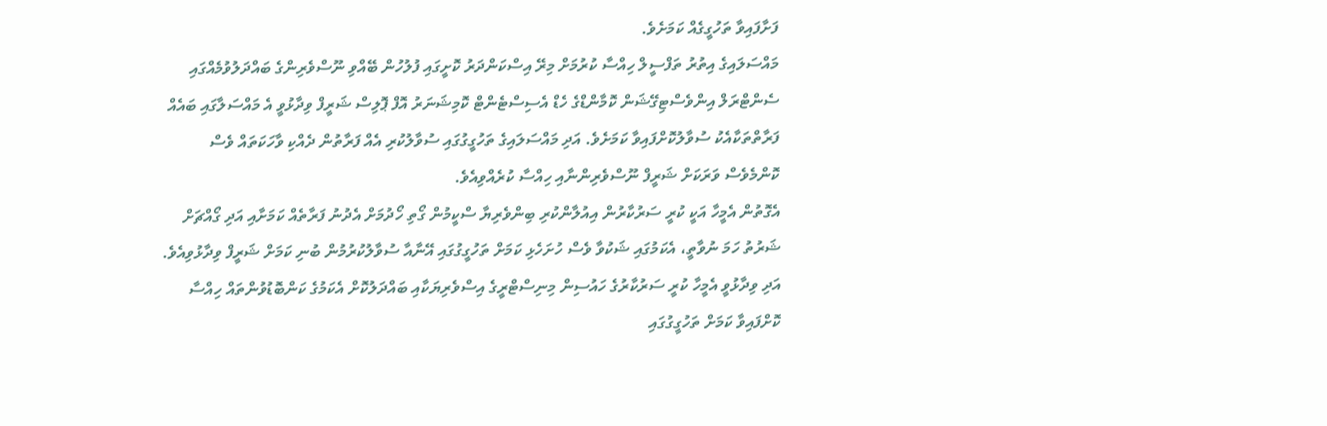ފަށާފައިވާ ތަހުގީގެއް ކަމަށެވެ.
މައްސަލައިގެ އިތުރު ތަފްސީލް ހިއްސާ ކުރުމަށް މިރޭ އިސްކަންދަރު ކޮށީގައި ފުލުހުން ބޭއްވި ނޫސްވެރިންގެ ބައްދަލުވުމެއްގައި ސެންޓްރަލް އިންވެސްޓިގޭޝަން ކޮމާންޑްގެ ހެޑް އެސިސްޓެންޓް ކޮމިޝަނަރު އޮފް ޕޮލިސް ޝަރީފް ވިދާޅުވީ އެ މައްސަލާގައި ބައެއް ފަރާތްތަކާއެކު ސުވާލުކޮށްފައިވާ ކަމަށެވެ. އަދި މައްސަލައިގެ ތަހުގީގުގައި ސުވާލުކުރި އެއް ފަރާތުން ދެއްކި ވާހަކަތައް ވެސް ކޮންމެވެސް ވަރަކަށް ޝަރީފް ނޫސްވެރިންނާއި ހިއްސާ ކުރެއްވިއެވެ.
އެގޮތުން އެމީހާ އަކީ ކުރީ ސަރުކާރުން އިއުލާންކުރި ބިންވެރިޔާ ސްކީމުން ގޯތި ހޯދުމަށް އެދުނު ފަރާތެއް ކަމަށާއި އަދި ގޯއްޗަށް ޝަރުތު ހަމަ ނުވާތީ، އެކަމުގައި ޝަކުވާ ވެސް ހުށަހެޅި ކަމަށް ތަހުގީގުގައި އޭނާއާ ސުވާލުކުރުމުން ބުނި ކަމަށް ޝަރީފް ވިދާޅުވިއެވެ. އަދި ވިދާޅުވީ އެމީހާ ކުރީ ސަރުކާރުގެ ހައުސިން މިނިސްޓްރީގެ އިސްވެރިޔަކާއި ބައްދަލުކޮށް އެކަމުގެ ކަންބޮޑުވުންތައް ހިއްސާ ކޮށްފައިވާ ކަމަށް ތަހުގީގުގައި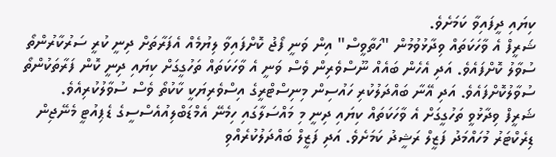ކިޔައި ދީފައިވާ ކަމަށެވެ.
ޝަރީފް އެ ވާހަކަތައް ވިދާޅުވުމުން "ހަތާވީސް" އިން ވަނީ ފޯޖު ކޮށްފައިވާ ލިޔުމެއް އެފަރާތަށް ދިނީ ކުރީ ސަރުކާރުންތޯ ސުވާލު ކޮށްފައެވެ. އަދި އެހެން ބައެއް ނޫސްވެރިން ވެސް ވަނީ އެ ވާހަކަތައް ތަހުގީގަށް ކިޔައި ދިނީ ކޮން ފަރާތަކުންތޯ ސުވާލުކޮށްފައެވެ. އަދި އޭނާ ބައްދަލުކުރި ހައުސިން މިނިސްޓްރީގެ އިސްވެރިޔަކީ ކާކުތޯ ވެސް ސުވާލުކުރިއެވެ.
ޝަރީފް ވިދާޅުވީ ތަހުގީގަށް އެ ވާހަކަތައް ކިޔައި ދިނީ މި މައްސަލާގައި ހިމެނޭ އެމްޑަބްލިއުއެސްސީގެ ޑެޕިއުޓީ މެނޭޖިން ޑިރެކްޓަރު މުހައްމަދު ފަޒީލް ރަޝީދު ކަމަށެވެ. އަދި ފަޒީލް ބައްދަލުކުރެއްވި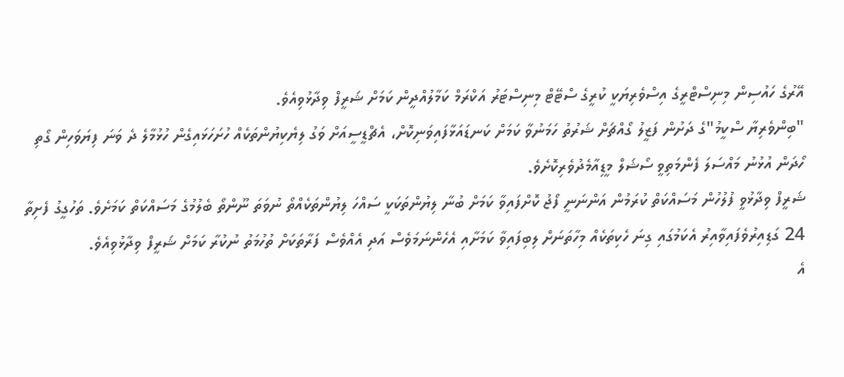އޭރުގެ ހައުސިން މިނިސްޓްރީގެ އިސްވެރިޔަކީ ކުރީގެ ސްޓޭޓް މިނިސްޓަރު އަކްރަމް ކަމާލުއްދީން ކަމަށް ޝަރީފް ވިދާޅުވިއެވެ.
"ބިންވެރިޔާ ސްކީމު"ގެ ދަށުން ފަޒީލު ގޯއްޗަށް ޝަރުތު ހަމަނުވާ ކަމަށް ކަނޑައަޅާފައިވަނިކޮށް، އެޗްޑީސީއަށް ވަގު ލިޔެކިޔުންތަކެއް ހުށަހަޅައިގެން ހުޅުމާލެ ދެ ވަނަ ފިޔަވަހިން ގޯތި ހޯދަން އުޅުނު މައްސަލަ ފެންމަތިވީ ސޯޝަލް މީޑިއާމެދުވެރިކޮށެވެ.
ޝަރީފް ވިދާޅުވީ ފުލުހުން މަސައްކަތް ކުރަމުން އަންނަނީ ފޯޖު ކޮށްފައިވާ ކަމަށް ބުނާ ލިޔުންތަކަކީ ސައްހަ ލިޔުންތަކެއްތޯ ނުވަތަ ނޫންތޯ ބެލުމުގެ މަސައްކަތް ކަމަށެވެ. ތަހުގީގު ފެށިތާ 24 ގަޑިއިރުވެފައިވާއިރު އެކަމުގައި ގިނަ ހެކިތަކެއް މިހާތަނަށް ލިބިފައިވާ ކަމަށާއި އެހެންނަމަވެސް އަދި އެއްވެސް ފަރާތަކަށް ތުހުމަތު ނުކުރާ ކަމަށް ޝަރީފް ވިދާޅުވިއެވެ.
އެ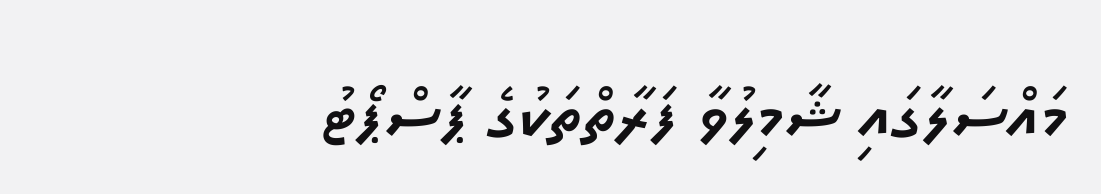މައްސަލާގައި ޝާމިލުވާ ފަރާތްތަކުގެ ޕާސްޕޯޓު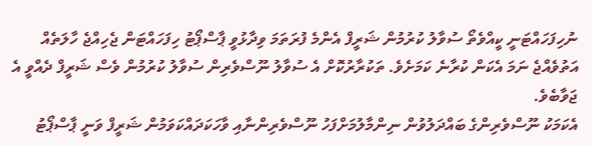ނުހިފަހައްޓަނީ ކީއްވެތޯ ސުވާލު ކުރުމުން ޝަރީފް އެންމެ ފުރަތަމަ ވިދާޅުވީ ޕާސްޕޯޓު ހިފަހައްޓަން ޖެހިއްޖެ ހާލަތެއް އަތުވެއްޖެ ނަމަ އެކަން ކުރާނެ ކަމަށެވެ. ތަކުރާރުކޮށް އެ ސުވާލު ނޫސްވެރިން ސުވާލު ކުރުމުން ވެސް ޝަރީފް ދެއްވީ އެ ޖަވާބެވެ.
އެކަމަކު ނޫސްވެރިންގެ ބައްދަލުވުން ނިންމާލުމަށްފަހު ނޫސްވެރިންނާއި ވާހަކަދައްކަވަމުން ޝަރީފް ވަނީ ޕާސްޕޯޓު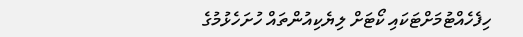ހިފެހެއްޓުމަށްޓަކައި ކޯޓަށް ލިޔެކިއުންތައް ހުށަހެޅުމުގެ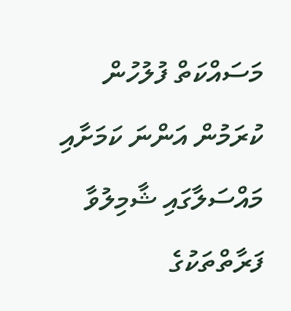މަސައްކަތް ފުލުހުން ކުރަމުން އަންނަ ކަމަށާއި މައްސަލާގައި ޝާމިލުވާ ފަރާތްތަކުގެ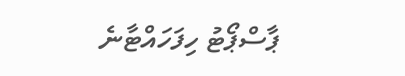ޕާސްޕޯޓު ހިފަހައްޓާނެ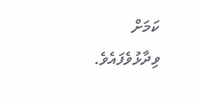ކަމަށް ވިދާޅުވެފައެވެ.